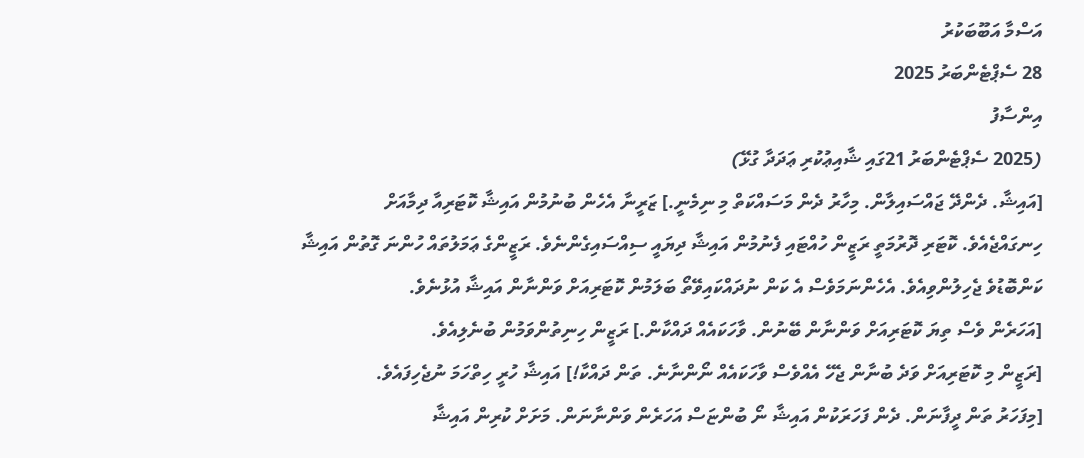އަސްމާ އަބޫބަކުރު
28 ސެޕްޓެންބަރު 2025
އިންސާފު
(2025 ސެޕްޓެންބަރު 21ގައި ޝާއިޢުކުރި ޢަދަދާ ގުޅޭ)
[އައިޝާ. ދެންދޭ ޖައްސައިލާން. މިހާރު ދެން މަސައްކަތް މި ނިމެނީ.] ޒަރީނާ އެހެން ބުނުމުން އައިޝާ ކޮޓަރިއާ ދިމާއަށް ހިނގައްޖެއެވެ. ކޮޓަރި ދޮރުމަތީ ރަޒީން ހުއްޓައި ފެނުމުން އައިޝާ ދިޔައީ ސިއްސައިގެންނެވެ. ރަޒީންގެ ޢަމަލުތައް ހުންނަ ގޮތުން އައިޝާ ކަންބޮޑުވެ ޖެހިލުންވިއެވެ. އެހެންނަމަވެސް އެ ކަން ނުދައްކައިވޭތޯ ބަލަމުން ކޮޓަރިއަށް ވަންނާން އައިޝާ އުޅުނެވެ.
[އަހަރެން ވެސް ތިޔަ ކޮޓަރިއަށް ވަންނާން ބޭނުން. ވާހަކައެއް ދައްކާން.] ރަޒީން ހިނިތުންވަމުން ބުނެލިއެވެ.
[ރަޒީން މި ކޮޓަރިއަށް ވަދެ ބުނާން ޖެހޭ އެއްވެސް ވާހަކައެއް ނޯންނާނެ. ތަން ދައްކާ!] އައިޝާ ހުރީ ހިތްހަމަ ނުޖެހިފައެވެ.
[މިފަހަރު ތަން ދީފާނަން. ދެން ފަހަރަކުން އައިޝާ ނޯ ބުންޏަސް އަހަރެން ވަންނާނަން. މަށަށް ކުރިން އައިޝާ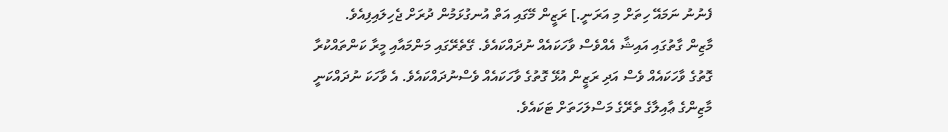ފެނުނު ނަމައޭ ހިތަށް މި އަރަނީ.] ރަޒީން މޭގައި އަތް އުނގުޅަމުން ދުރަށް ޖެހިލައިފިއެވެ.
މާޒިން ގާތުގައި އައިޝާ އެއްވެސް ވާހަކައެއް ނުދައްކައެވެ. ގޭތެރޭގައި މަންމައާއި މީރާ ކަންތައްކުރާ ގޮތުގެ ވާހަކައެއް ވެސް އަދި ރަޒީން އުޅޭ ގޮތުގެ ވާހަކައެއް ވެސްނުދައްކައެވެ. އެ ވާހަކަ ނުދައްކަނީ މާޒިންގެ ޢާއިލާގެ ތެރޭގެ މަސްލަހަތަށް ޓަކައެވެ.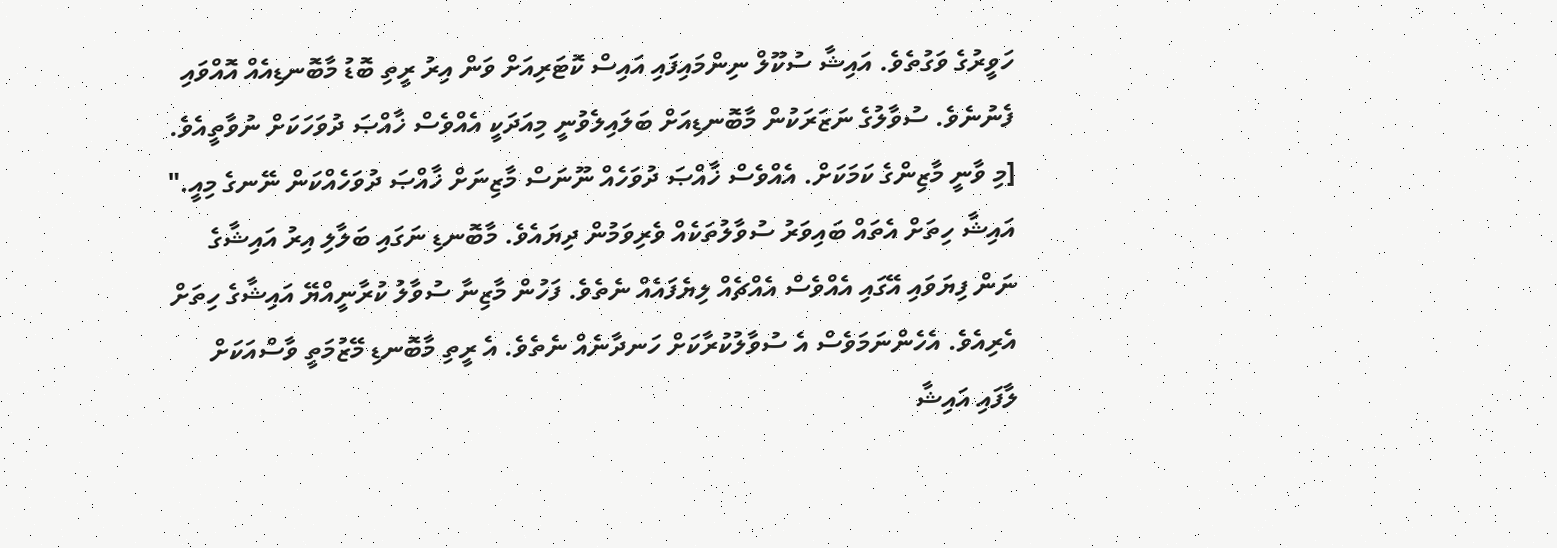ހަވީރުގެ ވަގުތެވެ. އައިޝާ ސުކޫލް ނިންމައިފައި އައިސް ކޮޓަރިއަށް ވަން އިރު ރީތި ބޮޑު މާބޮނޑިއެއް އޮއްވައި ފެނުނެވެ. ސުވާލުގެ ނަޒަރަކުން މާބޮނޑިއަށް ބަލައިލެވުނީ މިއަދަކީ އެއްވެސް ޚާއްޞަ ދުވަހަކަށް ނުވާތީއެވެ.
[މި ވާނީ މާޒިންގެ ކަމަކަށް. އެއްވެސް ޚާއްޞަ ދުވަހެއް ނޫނަސް މާޒިނަށް ޚާއްޞަ ދުވަހެއްކަން ނޭނގެ މިއީ." އައިޝާ ހިތަށް އެތައް ބައިވަރު ސުވާލުތަކެއް ވެރިވަމުން ދިޔައެވެ. މާބޮނޑި ނަގައި ބަލާލި އިރު އައިޝާގެ ނަން ފިޔަވައި އޭގައި އެއްވެސް އެއްޗެއް ލިޔެފައެއް ނެތެވެ. ފަހުން މާޒިނާ ސުވާލު ކުރާނީއްޔޭ އައިޝާގެ ހިތަށް އެރިއެވެ. އެހެންނަމަވެސް އެ ސުވާލުކުރާކަށް ހަނދާނެއް ނެތެވެ. އެ ރީތި މާބޮނޑި މޭޒުމަތީ ވާސްއަކަށް ލާފައި އައިޝާ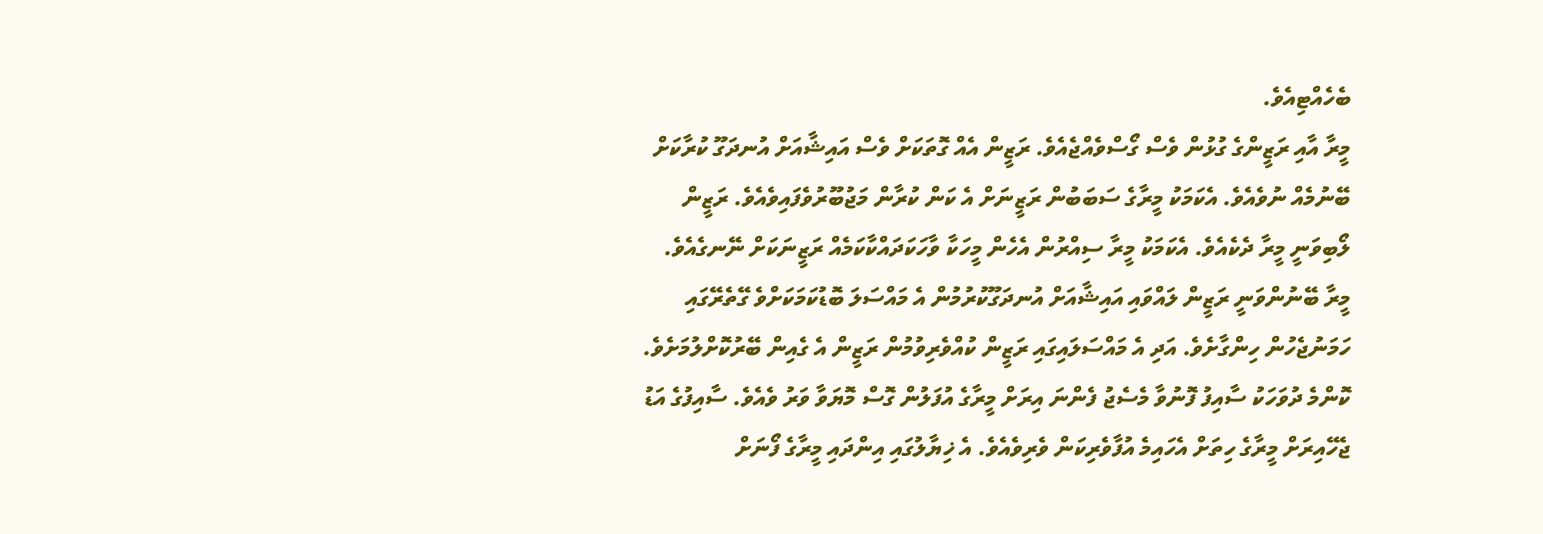ބެހެއްޓިއެވެ.
މީރާ އާއި ރަޒީންގެ ގުޅުން ވެސް ގޯސްވެއްޖެއެވެ. ރަޒީން އެއް ގޮތަކަށް ވެސް އައިޝާއަށް އުނދަގޫ ކުރާކަށް ބޭނުމެއް ނުވެއެވެ. އެކަމަކު މީރާގެ ސަބަބުން ރަޒީނަށް އެ ކަން ކުރާން މަޖުބޫރުވެފައިވެއެވެ. ރަޒީން ލޯބިވަނީ މީރާ ދެކެއެވެ. އެކަމަކު މީރާ ސިއްރުން އެހެން މީހަކާ ވާހަކަދައްކާކަމެއް ރަޒީނަކަށް ނޭނގެއެވެ. މީރާ ބޭނުންވަނީ ރަޒީން ލައްވައި އައިޝާއަށް އުނދަގޫކުރުމުން އެ މައްސަލަ ބޮޑުކަމަކަށްވެ ގޭތެރޭގައި ހަމަނުޖެހުން ހިންގާށެވެ. އަދި އެ މައްސަލައިގައި ރަޒީން ކުއްވެރިވުމުން ރަޒީން އެ ގެއިން ބޭރުކޮށްލުމަށެވެ.
ކޮންމެ ދުވަހަކު ސާއިފު ފޮނުވާ މެސެޖު ފެންނަ އިރަށް މީރާގެ އުފަލުން ގޮސް މޮޔަވާ ވަރު ވެއެވެ. ސާއިފުގެ އަޑު ޖެހޭއިރަށް މީރާގެ ހިތަށް އެހައިމެ އުފާވެރިކަން ވެރިވެއެވެ. އެ ޚިޔާލުގައި އިންދައި މީރާގެ ފޯނަށް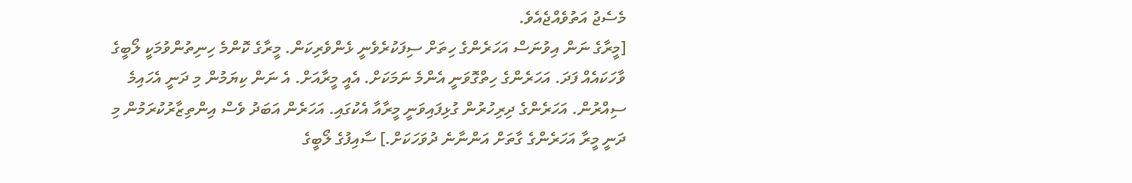މެސެޖު އަތުވެއްޖެއެވެ.
[މީރާގެ ނަން އިވުނަސް އަހަރެންގެ ހިތަށް ސިފަކުރެވެނީ ޅެންވެރިކަން. މީރާގެ ކޮންމެ ހިނިތުންވުމަކީ ލޯބީގެ ވާހަކައެއް ފަދަ. އަހަރެންގެ ހިތްގޮވަނީ އެންމެ ނަމަކަށް. އެއީ މީރާއަށް. އެ ނަން ކިޔަމުން މި ދަނީ އެހައިމެ ސިއްރުން. އަހަރެންގެ ދިރިހުރުން ގުޅިފައިވަނީ މީރާއާ އެކުގައި. އަހަރެން އަބަދު ވެސް އިންތިޒާރުކުރަމުން މި ދަނީ މީރާ އަހަރެންގެ ގާތަށް އަންނާނެ ދުވަހަކަށް.] ސާއިފުގެ ލޯބީގެ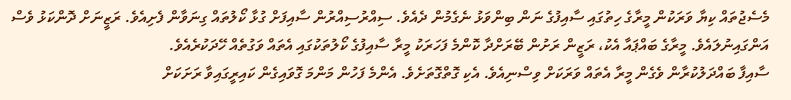މެސެޖުތައް ކިޔާ ވަރަކުން މީރާގެ ހިތުގައި ސާއިފުގެ ނަން ބިންވަޅު ނެގެމުން ދެއެވެ. ސިއްރުސިއްރުން ސާއިފަށް ގުޅާ ކޯލުތައް ގިނަވާން ފެށިއެވެ. ރަޒީނަށް ދޮންކަޅު ވެސް އަންގައިނުލައެވެ. މީރާގެ ބައްޕައާ އެކު، ރަޒީން ރަށުން ބޭރަށްދާ ކޮންމެ ފަހަރަކު މީރާ ސާއިފުގެ ކޯލުތަކުގައި އެތައް ވަގުތެއް ހޭދަކުރެއެވެ.
ސާއިފާ ބައްދަލުކުރާން ވެގެން މީރާ އެތައް ވަރަކަށް ވިސްނިއެވެ. އެކި ގޮތްގޮތަށެވެ. އެންމެ ފަހުން މަންމަ ގޮވައިގެން ކައިރީގައިވާ ރަށަކަށް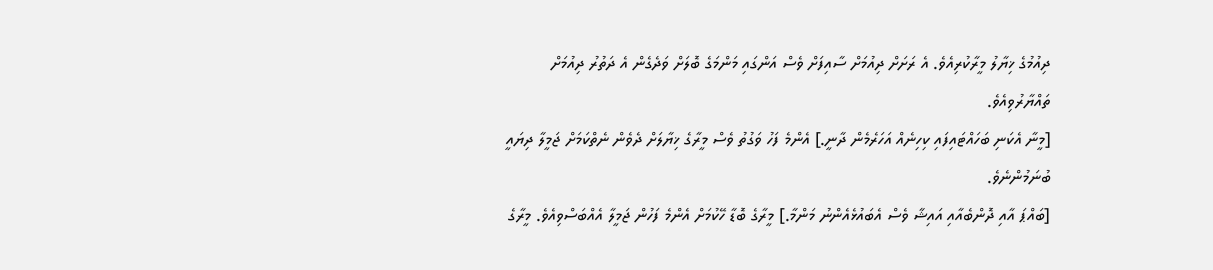ދިއުމުގެ ޚިޔާލު މީރާކުރިއެވެ. އެ ރަށަށް ދިއުމަށް ސާއިފަށް ވެސް އަންގައި މަންމަގެ ބޮލަށް ވަދެގެން އެ ދަތުރު ދިއުމަށް ތައްޔާރުވިއެވެ.
[މީނާ އެކަނި ބަހައްޓައިފައި ކިހިނެއް އަހަރެމެން ދާނީ.] އެންމެ ފަހު ވަގުތު ވެސް މީރާގެ ޚިޔާލަށް ދެވެން ނެތްކަމަށް ޖަމީލާ ދިޔައީ ބުނަމުންނެވެ.
[ބައްޕަ އާއި ދޮންބެއާއި އައިޝާ ވެސް އެބައުޅެއެންނު މަންމާ.] މީރާގެ ބޮޑާ ހޭކުމަށް އެންމެ ފަހުން ޖަމީލާ އެއްބަސްވިއެވެ. މީރާގެ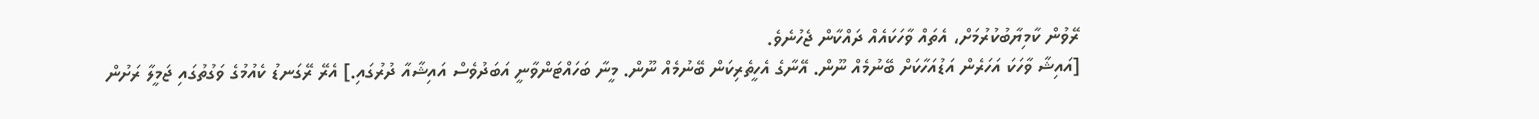ރޭވުން ކާމިޔާބުކުރުމަށް، އެތައް ވާހަކައެއް ދައްކާން ޖެހުނެވެ.
[އައިޝާ ވާހަކަ އަހަރެން އަޑުއަހާކަށް ބޭނުމެއް ނޫން. އޭނާގެ އެހީތެރިކަން ބޭނުމެއް ނޫން. މީނާ ބަހައްޓަންވާނީ އަބަދުވެސް އައިޝާއާ ދުރުގައި.] އެރޭ ރޭގަނޑު ކެއުމުގެ ވަގުތުގައި ޖަމީލާ ރަށުން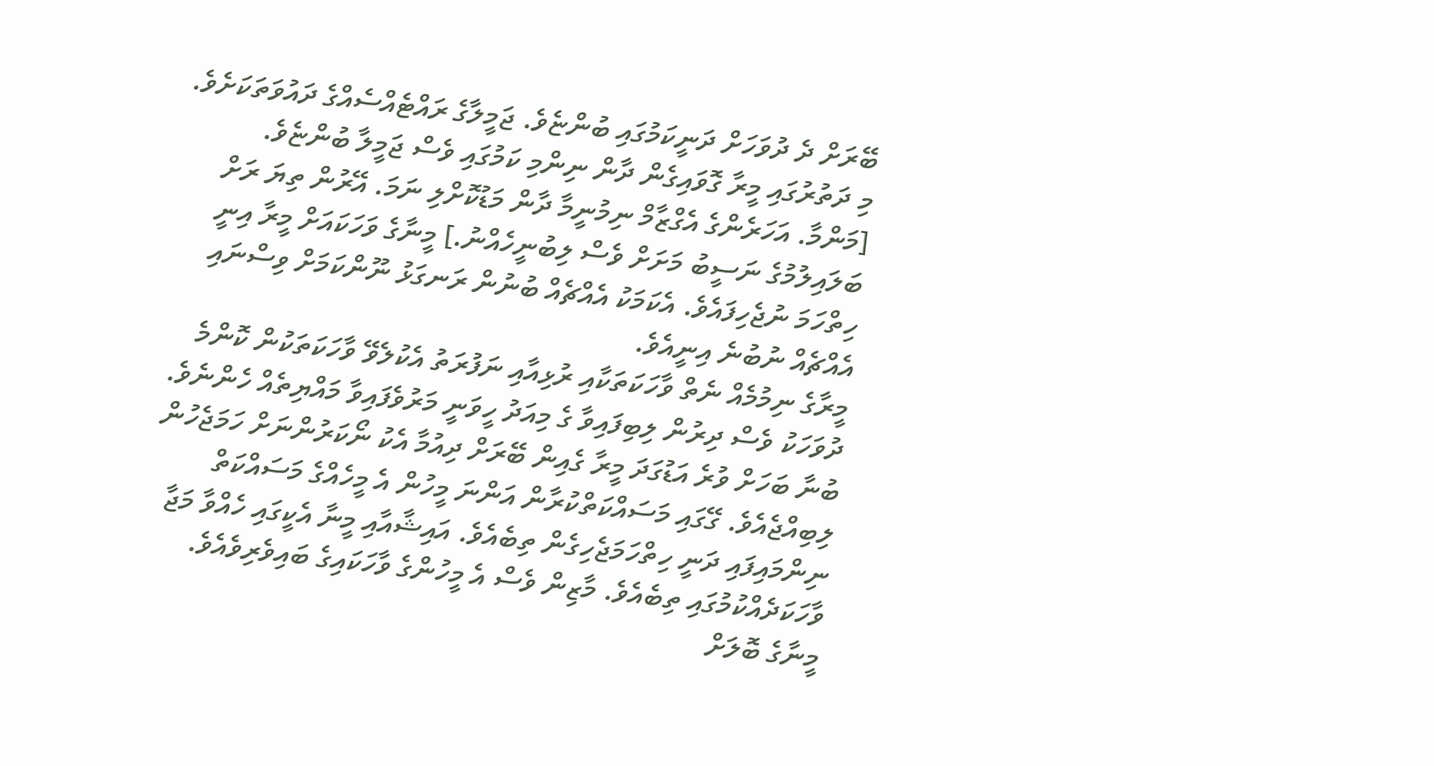ބޭރަށް ދެ ދުވަހަށް ދަނީކަމުގައި ބުންޏެވެ. ޖަމީލާގެ ރައްޓެއްސެއްގެ ދައުވަތަކަށެވެ. މި ދަތުރުގައި މީރާ ގޮވައިގެން ދާން ނިންމި ކަމުގައި ވެސް ޖަމީލާ ބުންޏެވެ.
[މަންމާ. އަހަރެންގެ އެގްޒާމް ނިމުނީމާ ދާން މަޑުކޮށްލި ނަމަ. އޭރުން ތިޔަ ރަށް ބަލައިލުމުގެ ނަސީބު މަށަށް ވެސް ލިބުނީހެއްނު.] މީނާގެ ވަހަކައަށް މީރާ އިނީ ހިތްހަމަ ނުޖެހިފައެވެ. އެކަމަކު އެއްޗެއް ބުނުން ރަނގަޅު ނޫންކަމަށް ވިސްނައި އެއްޗެއް ނުބުނެ އިނީއެވެ.
މީރާގެ ނިމުމެއް ނެތް ވާހަކަތަކާއި ރުޅިއާއި ނަފުރަތު އެކުލެވޭ ވާހަކަތަކުން ކޮންމެ ދުވަހަކު ވެސް ދިރުން ލިބިފައިވާ ގެ މިއަދު ހީވަނީ މަރުވެފައިވާ މައްޔިތެއް ހެންނެވެ. ބުނާ ބަހަށް ވުރެ އަޑުގަދަ މީރާ ގެއިން ބޭރަށް ދިއުމާ އެކު ނޯކަރުންނަށް ހަމަޖެހުން ލިބިއްޖެއެވެ. ގޭގައި މަސައްކަތްކުރާން އަންނަ މީހުން އެ މީހެއްގެ މަސައްކަތް ނިންމައިފައި ދަނީ ހިތްހަމަޖެހިގެން ތިބެއެވެ. އައިޝާއާއި މީނާ އެކީގައި ހެއްވާ މަޖާ ވާހަކަދެއްކުމުގައި ތިބެއެވެ. މާޒިން ވެސް އެ މީހުންގެ ވާހަކައިގެ ބައިވެރިވެއެވެ. މީނާގެ ބޮލަށް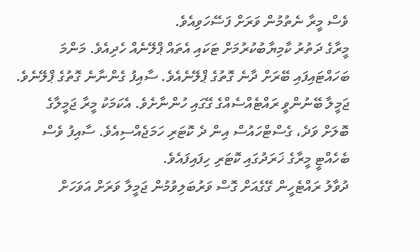ވެސް މީރާ ނެތުމުން ވަރަށް ފަސޭހަވިއެވެ.
މީރާގެ ދަތުރު ކާމިޔާބުކުރުމަށް ޓަކައި އެތައް ޕްލޭނެއް ހެދިއެވެ. މަންމަ ބަހައްޓައިފައި ބޭރަށް ދާނެ ގޮތުގެ ޕްލޭނެއެވެ. ސާއިފު ގެންނާނެ ގޮތުގެ ޕްލޭނެވެ. ޖަމީލާ ބޭނުންވީ ރައްޓެއްސެއްގެ ގޭގައި ހުންނާށެވެ. އެކަމަކު މީރާ ޖަމީލާގެ ބޮލަށް ވަދެ، ގެސްޓްހައުސް އިން ދެ ކޮޓަރި ހަމަޖެއްސިއެވެ. ސާއިފު ވެސް ބެހެއްޓީ މީރާގެ ޚަރަދުގައި ކޮޓަރި ހިފައިފައެވެ.
ދުވާލު ރައްޓެހީން ގޭގެއަށް ގޮސް ވަރުބަލިވުމުން ޖަމީލާ ވަރަށް އަވަހަށް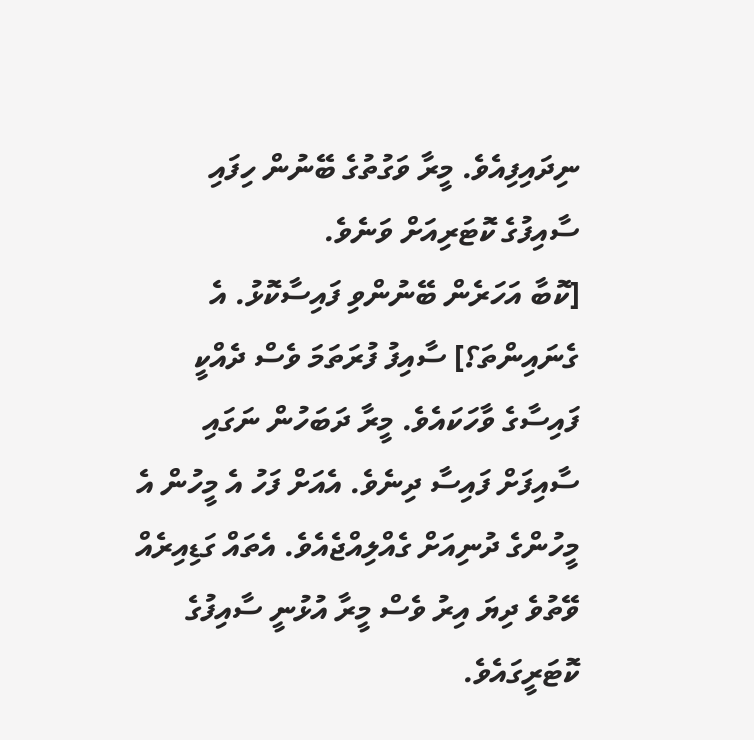ނިދައިފިއެވެ. މީރާ ވަގުތުގެ ބޭނުން ހިފައި ސާއިފުގެ ކޮޓަރިއަށް ވަނެވެ.
[ކޮބާ އަހަރެން ބޭނުންވި ފައިސާކޮޅު. އެ ގެނައިންތަ؟] ސާއިފު ފުރަތަމަ ވެސް ދެއްކީ ފައިސާގެ ވާހަކައެވެ. މީރާ ދަބަހުން ނަގައި ސާއިފަށް ފައިސާ ދިނެވެ. އެއަށް ފަހު އެ މީހުން އެ މީހުންގެ ދުނިއަށް ގެއްލިއްޖެއެވެ. އެތައް ގަޑިއިރެއް ވޭތުވެ ދިޔަ އިރު ވެސް މީރާ އުޅުނީ ސާއިފުގެ ކޮޓަރީގައެވެ.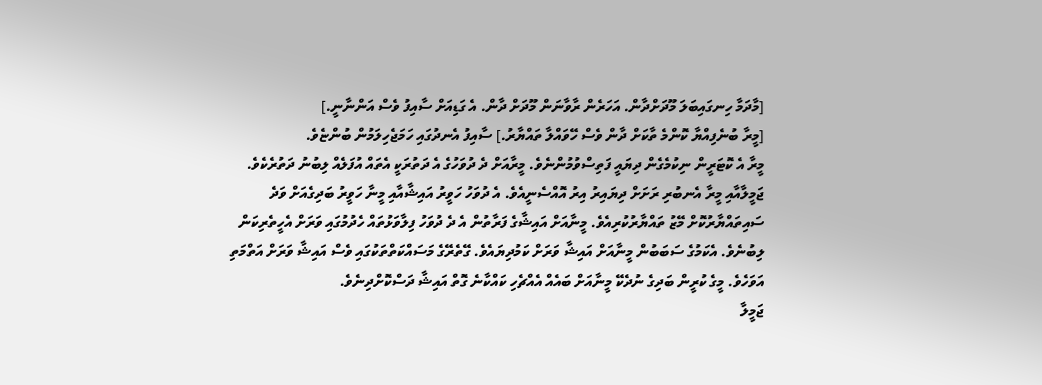[މާދަމާ ހިނގައިބަލަ މޫދަށްދާން. އަހަރެން ރާވާނަން މޫދަށް ދާން. އެ ގަޑިއަށް ސާއިފު ވެސް އަންނާނީ.]
[މީރާ ބުނެފިއްޔާ ކޮންމެ ތާކަށް ދާން ވެސް ހޭވައްލާ ތައްޔާރު.] ސާއިފު އެނދުގައި ހަމަޖެހިލަމުން ބުންޏެވެ.
މީރާ އެ ކޮޓަރީން ނިކުމެގެން ދިޔައީ ފަތިސްވުމުންނެވެ. މީރާއަށް ދެ ދުވަހުގެ އެ ދަތުރަކީ އެތައް އުފަލެއް ލިބުނު ދަތުރެކެވެ.
ޖަމީލާއާއި މީރާ އެނބުރި ރަށަށް ދިޔައިރު އިރު އޮއްސެނީއެވެ. އެ ދުވަހު ހަވީރު އައިޝާއާއި މީނާ ހަވީރު ބަދިގެއަށް ވަދެ ސައިތައްޔާރުކޮށް މޭޒު ތައްޔާރުކުރިއެވެ. މީނާއަށް އައިޝާގެ ފަރާތުން އެ ދެ ދުވަހު ފިލާވަޅުތައް ހެދުމުގައި ވަރަށް އެހީތެރިކަން ލިބުނެވެ. އެކަމުގެ ސަބަބުން މީނާއަށް އައިޝާ ވަރަށް ކަމުދިޔައެވެ. ގޭތެރޭގެ މަސައްކަތްތަކުގައި ވެސް އައިޝާ ވަރަށް އަތްމަތި އަވަހެވެ. މީގެ ކުރީން ބަދިގެ ނުދެކޭ މީނާއަށް ބައެއް އެއްޗެހި ކައްކާނެ ގޮތް އައިޝާ ދަސްކޮށްދިނެވެ.
ޖަމީލާ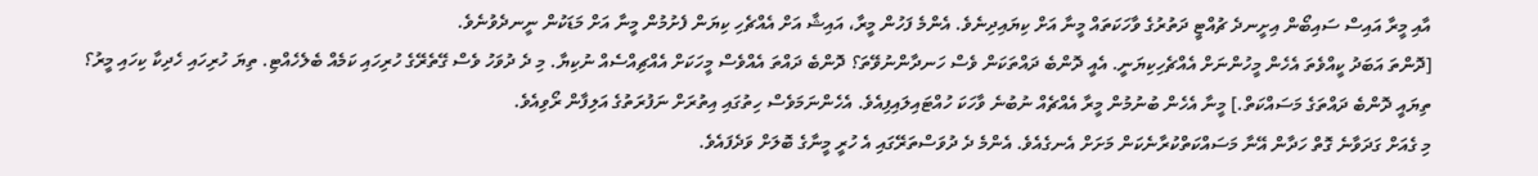އާއި މީރާ އައިސް ސައިބޯން އިށީނދެ ޗުއްޓީ ދަތުރުގެ ވާހަކަތައް މީނާ އަށް ކިޔައިދިނެވެ. އެންމެ ފަހުން މީރާ، އައިޝާ އަށް އެއްޗެހި ކިޔަން ފެށުމުން މީނާ އަށް މަޑަކުން ނީނދެވުނެވެ.
[ދޮންތަ އަބަދު ކީއްވެތަ އެހެން މީހުންނަށް އެއްޗެހިކިޔަނީ. އެއީ ދޮންބެ ދައްތަކަން ވެސް ހަނދާންނުވޭތަ؟ ދޮންބެ ދައްތަ އެއްވެސް މީހަކަށް އެއްޗިއްސެއް ނުކިޔާ. މި ދެ ދުވަހު ވެސް ގޭތެރޭގެ ހުރިހައި ކަމެއް ބެލެހެއްޓި. ތިޔަ ހުރިހައި ހެދިކާ ކިހައި މީރު؟ ތިޔައީ ދޮންބެ ދައްތަގެ މަސައްކަތް.] މީނާ އެހެން ބުނުމުން މީރާ އެއްޗެއް ނުބުނެ ވާހަކަ ހުއްޓައިލައިފިއެވެ. އެހެންނަމަވެސް ހިތުގައި އިތުރަށް ނަފުރަތުގެ އަލިފާން ރޯވިއެވެ.
މި ގެއަށް ގަދަވާނެ ގޮތް ހަދާން އޭނާ މަސައްކަތްކުރާނެކަން މަށަށް އެނގެއެވެ. އެންމެ ދެ ދުވަސްތަރޭގައި އެ ހުރީ މީނާގެ ބޮލަށް ވަދެފައެވެ.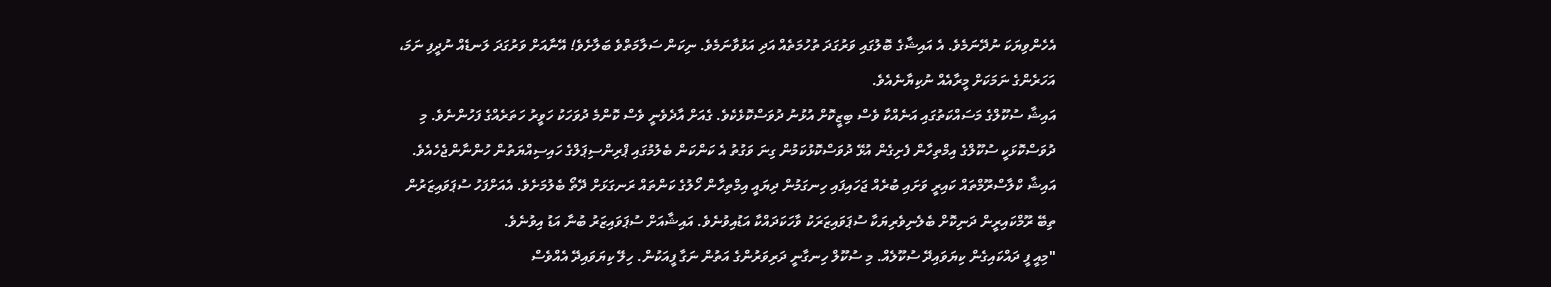އެހެންވިޔަކަ ނުދޭނަމެވެ. އެ އައިޝާގެ ބޮލުގައި ވަރުގަދަ ތުހުމަތެއް އަދި އަޅުވާނަމެވެ. ނިކަން ސަލާމަތްވެ ބަލާށެވެ! އޭނާއަށް ވަރުގަދަ ލަނޑެއް ނުދީފި ނަމަ، އަހަރެންގެ ނަމަކަށް މީރާއެއް ނުކިޔާނެއެވެ.
އައިޝާ ސުކޫލްގެ މަސައްކަތުގައި އަނެއްކާ ވެސް ބިޒީކޮށް އުޅުނު ދުވަސްކޮޅެކެވެ. ގެއަށް އާދެވެނީ ވެސް ކޮންމެ ދުވަހަކު ހަވީރު ހަތަރެއްގެ ފަހުންނެވެ. މި ދުވަސްކޮޅަކީ ސުކޫލްގެ އިމްތިހާން ފެށިގެން އުޅޭ ދުވަސްކޮޅުކަމުން ގިނަ ވަގުތު އެ ކަންކަން ބެލުމުގައި ޕްރިންސިޕަލްގެ ހައިސިއްޔަތުން ހުންނާންޖެހެއެވެ. އައިޝާ ކްލާސްރޫމްތައް ކައިރީ ވަށައި ބުރެއް ޖަހައިފައި ހިނގަމުން ދިޔައީ އިމްތިހާން ހޯލުގެ ކަންތައް ރަނގަޅަށް ދޭތޯ ބެލުމަށެވެ. އެއަށްފަހު ސުޕަވައިޒަރުން ތިބޭ ރޫމްކައިރީން ދަނިކޮށް ބެލެނިވެރިޔަކާ ސުޕަވައިޒަރަކު ވާހަކަދައްކާ އަޑުއިވުނެވެ. އައިޝާއަށް ސުޕަވައިޒަރު ބުނާ އަޑު އިވުނެވެ.
"މިއީ ފީ ދައްކައިގެން ކިޔަވައިދޭ ސުކޫލެއް. މި ސުކޫލް ހިނގާނީ ދަރިވަރުންގެ އަތުން ނަގާ ފީއަކުން. ހިލޭ ކިޔަވައިދޭ އެއްވެސް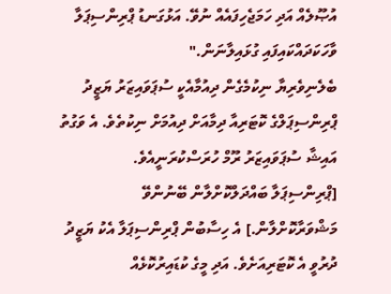އުޞޫލެއް އަދި ހަމަޖެހިފައެއް ނުވޭ. އަޅުގަނޑު ޕްރިންސިޕަލާ ވާހަކަދައްކައިފައި ގުޅައިލާނަން."
ބެލެނިވެރިޔާ ނިކުމެގެން ދިއުމާއެކީ ސުޕަވައިޒަރު ޔަޒީދު ޕްރިންސިޕަލްގެ ކޮޓަރިއާ ދިމާއަށް ދިއުމަށް ނިކުތެވެ. އެ ވަގުތު އައިޝާ ސުޕަވައިޒަރު ރޫމް ހުރަސްކުރަނީއެވެ.
[ޕްރިންސިޕަލާ ބައްދަލްކޮށްލާން ބޭނުންވޭ މަޝްވަރާކޮށްލާން.] އެ ހިސާބުން ޕްރިންސިޕަލާ އެކު ޔަޒީދު ދުރުވީ އެ ކޮޓަރިއަށެވެ. އަދި މީގެ ކުޑައިރުކޮޅެއް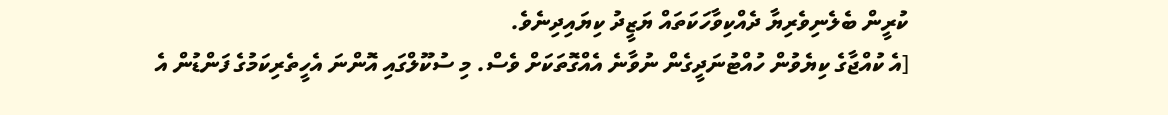ކުރީން ބެލެނިވެރިޔާ ދެއްކިވާހަކަތައް ޔަޒީދު ކިޔައިދިނެވެ.
[އެ ކުއްޖާގެ ކިޔެވުން ހުއްޓުނަދީގެން ނުވާނެ އެއްގޮތަކަށް ވެސް. މި ސުކޫލްގައި އޮންނަ އެހީތެރިކަމުގެ ފަންޑުން އެ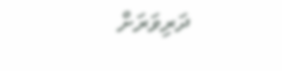ދަރިވަރަށް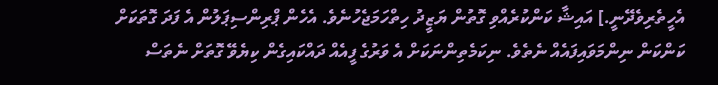އެހީތެރިވެދޭނީ.] އައިޝާ ކަންކުރެއްވި ގޮތުން ޔަޒީދު ހިތްހަމަޖެހުނެވެ. އެހެން ޕްރިންސިޕަލުން އެ ފަދަ ގޮތަކަށް ކަންކަން ނިންމަވައިފައެއް ނެތެވެ. ނިކަމެތިންނަކަށް އެ ވަރުގެ ފީއެއް ދައްކައިގެން ކިޔެވޭ ގޮތަށް ނެތަސް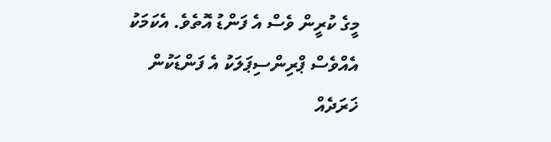މީގެ ކުރީން ވެސް އެ ފަންޑު އޮތެވެ. އެކަމަކު އެއްވެސް ޕްރިންސިޕަލަކު އެ ފަންޑަކުން ޚަރަދެއް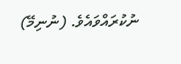ނުކުރައްވައެވެ. (ނުނިމޭ)